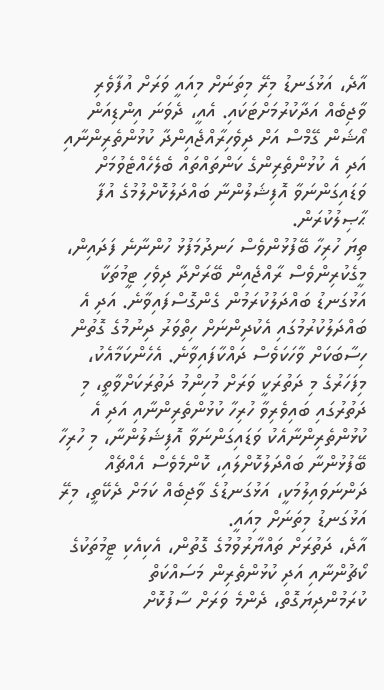އާދެ، އަޅުގަނޑު މިރޭ މިތަނަށް މިއައީ ވަރަށް އުފާވެރި ވާޖިބެއް އަދާކުރުމަށްޓަކައި. އެއީ، ދެވަނަ އިންޑިއަން އޯޝަން ގޭމްސް އަށް ދިވެހިރާއްޖެއިންދާ ކުޅުންތެރިންނާއި އަދި އެ ކުޅުންތެރިންގެ ކަންތައްތައް ބެލެހެއްޓެވުމަށް ވަޑައިގަންނަވާ އޮފިޝަލުންނާ ބައްދަލުކޮށްލުމުގެ އުފާ ޙާޞިލުކުރަން.
ތިޔަ ހުރިހާ ބޭފުޅުންވެސް ހަނދުމަފުޅު ހުންނާނެ ފަދައިން، މީގެކުރިންވެސް ރާއްޖެއިން ބޭރަށްދާ ދިވެހި ޓީމުތަކާ އަޅުގަނޑު ބައްދަލުކުރަމުން ގެންގޮސްފައިވާނެ. އަދި އެ ބައްދަލުކުރުމުގައި އެކުދިންނަށް ހިތްވަރު ދިނުމުގެ ގޮތުން ހިސާބަކަށް ވާހަކަވެސް ދައްކާފައިވާނެ. އެހެންކަމާއެކު، މިފަހަރުގެ މި ދަތުރަކީ ވަރަށް މުހިންމު ދަތުރަކަށްވާތީ، މި ދަތުރުގައި ބައިވެރިވާ ހުރިހާ ކުޅުންތެރިންނާއި އަދި އެ ކުޅުންތެރިންނާއެކު ވަޑައިގަންނަވާ އޮފިޝަލުންނާ، މި ހުރިހާ ބޭފުޅުންނާ ބައްދަލުކޮށްލައި، ކޮންމެވެސް އެއްޗެއް ދަންނަވައިލުމަކީ، އަޅުގަނޑުގެ ވާޖިބެއް ކަމަށް ދެކޭތީ، މިރޭ އަޅުގަނޑު މިތަނަށް މިއައީ.
އާދެ، ދަތުރަށް ތައްޔާރުވުމުގެ ގޮތުން، އެކިއެކި ޓީމުތަކުގެ ކޯޗުންނާއި އަދި ކުޅުންތެރިން މަސައްކަތް ކުރަމުންދިޔަގޮތް، ދެންމެ ވަރަށް ސާފުކޮށް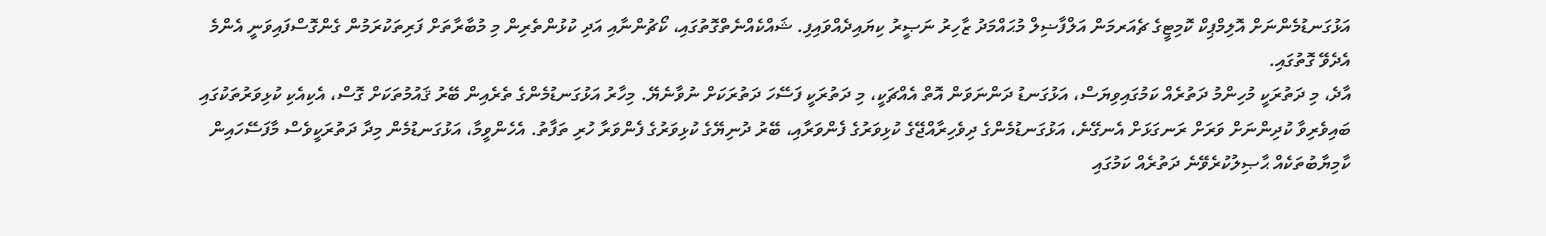އަޅުގަނޑުމެންނަށް އޮލިމްޕިކް ކޮމިޓީގެ ޗެއަރމަން އަލްފާޟިލް މުޙައްމަދު ޒާހިރު ނަޞީރު ކިޔައިދެއްވައިފި. ޝައްކެއްނެތްގޮތުގައި، ކޯޗުންނާއި އަދި ކުޅުންތެރިން މި މުބާރާތަށް ފަރިތަކުރަމުން ގެންގޮސްފައިވަނީ އެންމެ އެދެވޭ ގޮތުގައި.
އާދެ، މި ދަތުރަކީ މުހިންމު ދަތުރެއް ކަމުގައިވިޔަސް، އަޅުގަނޑު ދަންނަވަން އޮތް އެއްޗަކީ، މި ދަތުރަކީ ފަސޭހަ ދަތުރަކަށް ނުވާނެޔޭ. މިހާރު އަޅުގަނޑުމެންގެ ތެރެއިން ބޭރު ޤައުމުތަކަށް ގޮސް، އެކިއެކި ކުޅިވަރުތަކުގައި ބައިވެރިވާ ކުދިންނަށް ވަރަށް ރަނގަޅަށް އެނގޭނެ، އަޅުގަނޑުމެންގެ ދިވެހިރާއްޖޭގެ ކުޅިވަރުގެ ފެންވަރާއި، ބޭރު ދުނިޔޭގެ ކުޅިވަރުގެ ފެންވަރާ ހުރި ތަފާތު. އެހެންވީމާ، އަޅުގަނޑުމެން މިދާ ދަތުރަކީވެސް މާފަސޭހައިން ކާމިޔާބުތަކެއް ޙާޞިލުކުރެވޭނެ ދަތުރެއް ކަމުގައި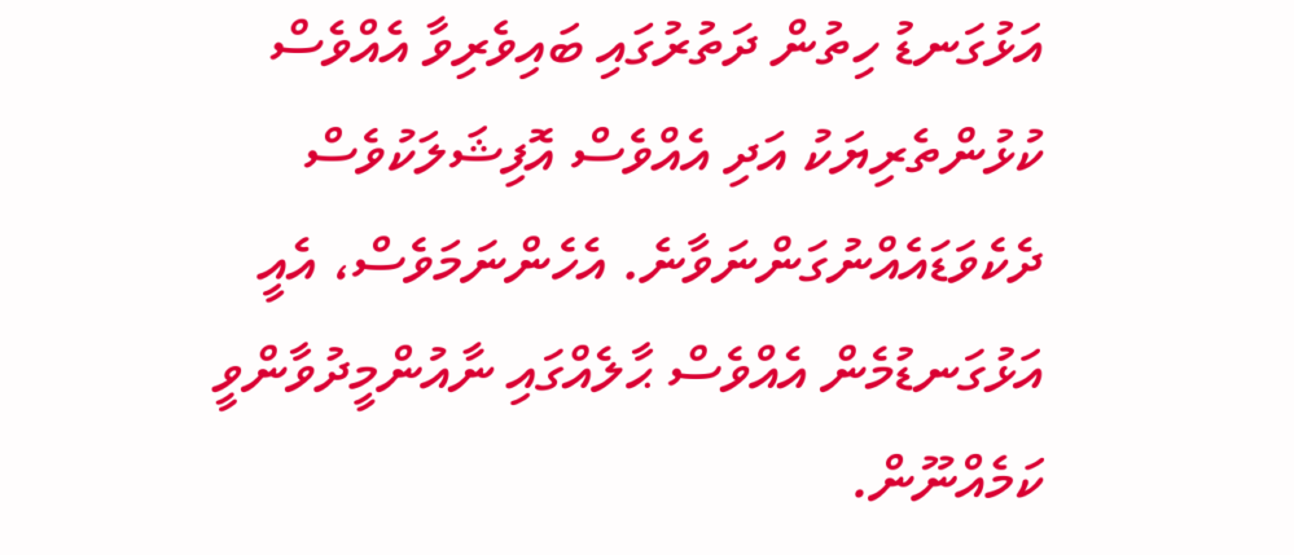އަޅުގަނޑު ހިތުން ދަތުރުގައި ބައިވެރިވާ އެއްވެސް ކުޅުންތެރިޔަކު އަދި އެއްވެސް އޮފިޝަލަކުވެސް ދެކެވަޑައެއްނުގަންނަވާނެ. އެހެންނަމަވެސް، އެއީ އަޅުގަނޑުމެން އެއްވެސް ޙާލެއްގައި ނާއުންމީދުވާންވީ ކަމެއްނޫން.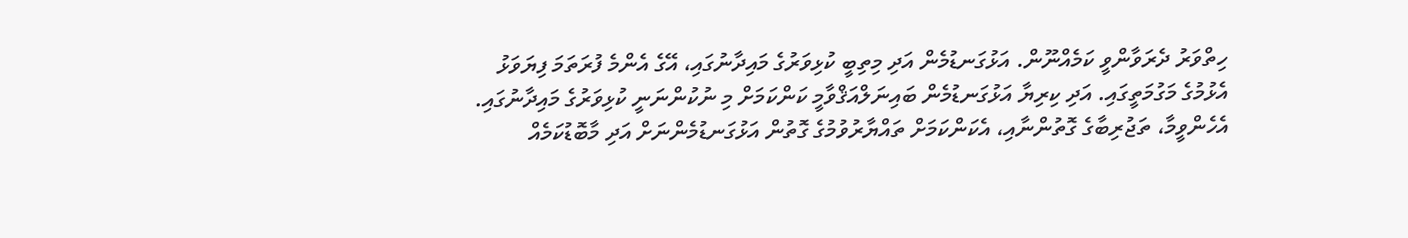ހިތްވަރު ދެރަވާންވީ ކަމެއްނޫން. އަޅުގަނޑުމެން އަދި މިތިބީ ކުޅިވަރުގެ މައިދާނުގައި، އޭގެ އެންމެ ފުރަތަމަ ފިޔަވަޅު އެޅުމުގެ މަގުމަތީގައި. އަދި ކިރިޔާ އަޅުގަނޑުމެން ބައިނަލްއަޤްވާމީ ކަންކަމަށް މި ނުކުންނަނީ ކުޅިވަރުގެ މައިދާނުގައި.
އެހެންވީމާ، ތަޖުރިބާގެ ގޮތުންނާއި، އެކަންކަމަށް ތައްޔާރުވުމުގެ ގޮތުން އަޅުގަނޑުމެންނަށް އަދި މާބޮޑުކަމެއް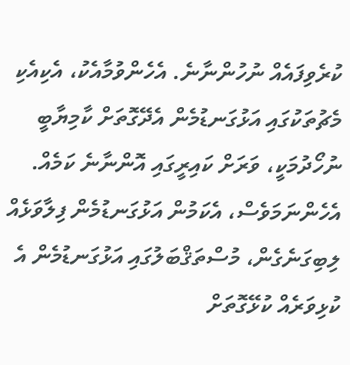ކުރެވިފައެއް ނުހުންނާނެ. އެހެންވުމާއެކު، އެކިއެކި މެޗުތަކުގައި އަޅުގަނޑުމެން އެދޭގޮތަށް ކާމިޔާބީ ނުހޯދުމަކީ، ވަރަށް ކައިރީގައި އޮންނާނެ ކަމެއް. އެހެންނަމަވެސް، އެކަމުން އަޅުގަނޑުމެން ފިލާވަޅެއް ލިބިގަނެގެން، މުސްތަޤްބަލުގައި އަޅުގަނޑުމެން އެ ކުޅިވަރެއް ކުޅޭގޮތަށް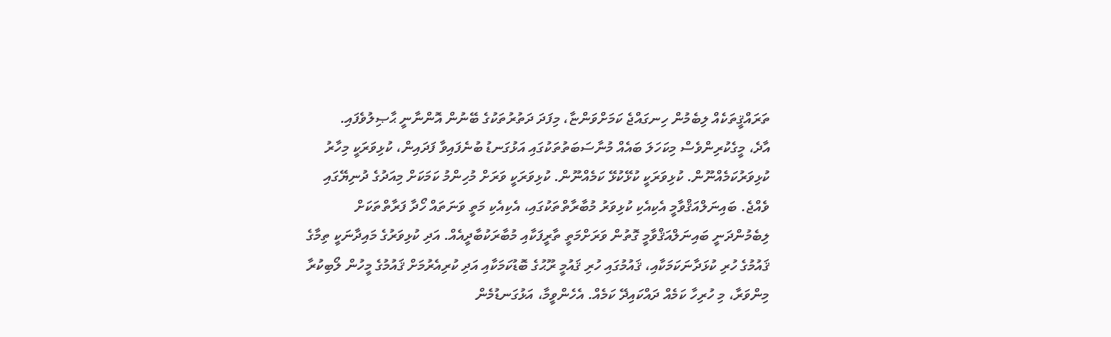ތަރައްޤީތަކެއް ލިބެމުން ހިނގައްޖެ ކަމަށްވަންޏާ، މިފަދަ ދަތުރުތަކުގެ ބޭނުން އޮންނާނީ ޙާޞިލުވެފައި.
އާދެ، މީގެކުރިންވެސް މިކަހަލަ ބައެއް މުނާސަބަތުތަކުގައި އަޅުގަނޑު ބުނެފައިވާ ފަދައިން، ކުޅިވަރަކީ މިހާރު ކުޅިވަރުކަމެއްނޫން. ކުޅިވަރަކީ ކުޅޭކުޅޭ ކަމެއްނޫން. ކުޅިވަރަކީ ވަރަށް މުހިންމު ކަމަކަށް މިއަދުގެ ދުނިޔޭގައި ވެއްޖެ. ބައިނަލްއަޤްވާމީ އެކިއެކި ކުޅިވަރު މުބާރާތްތަކުގައި، އެކިއެކި މަތީ ވަނަތައް ހޯދާ ފަރާތްތަކަށް ލިބެމުންދަނީ ބައިނަލްއަޤްވާމީ ގޮތުން ވަރަށްމަތީ ތާރީފަކާއި މުބާރަކުބާދީއެއް. އަދި ކުޅިވަރުގެ މައިދާނަކީ ތިމާގެ ޤައުމުގެ ހުރި ކުޅަދާނަކަމަކާއި، ޤައުމުގައި ހުރި ޤައުމީ ރޫޙުގެ ބޮޑުކަމަކާއި އަދި ކުރިއެރުމަށް ޤައުމުގެ މީހުން ލޯބިކުރާ މިންވަރާ، މި ހުރިހާ ކަމެއް ދައްކައިދޭ ކަމެއް. އެހެންވީމާ، އަޅުގަނޑުމެން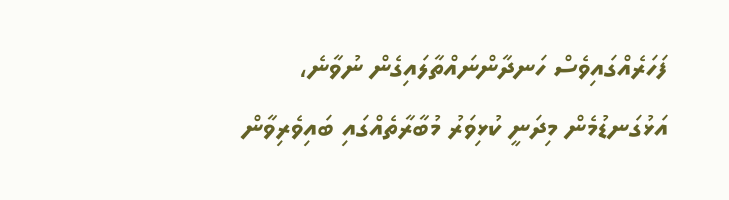ފަހަރެއްގައިވެސް ހަނދާންނައްތާލައިގެން ނުވާނެ، އަޅުގަނޑުމެން މިދަނީ ކުޅިވަރު މުބާރާތެއްގައި ބައިވެރިވާން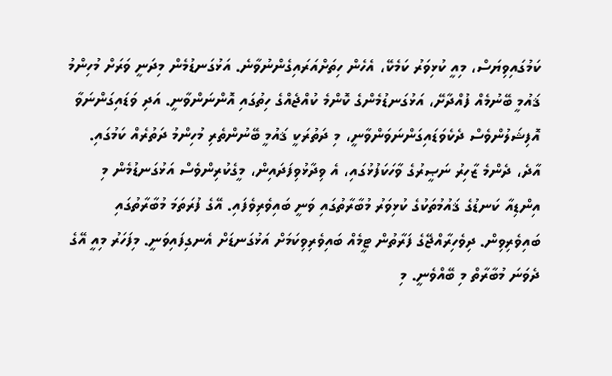ކަމުގައިވިޔަސް، މިއީ ކުޅިވަރު ކަމެކޭ، އެހެން ހިތަށްއަރައިގެންނުވާނެ. އަޅުގަނޑުމެން މިދަނީ ވަރަށް މުހިންމު ޤައުމީ ބޭނުމެއް ފުއްދާށޭ، އަޅުގަނޑުމެންގެ ކޮންމެ ކުއްޖެއްގެ ހިތުގައި އޮންނަންވާނީ. އަދި ވަޑައިގަންނަވާ އޮފިޝަލުންވެސް ދެކެވަޑައިގަންނަވަންވާނީ، މި ދަތުރަކީ ޤައުމީ ބޭނުންތެރި މުހިންމު ދަތުރެއް ކަމުގައި.
އާދެ، ދެންމެ ޒާހިރު ނަޞީރުގެ ވާހަކަފުޅުގައި، އެ ވިދާޅުވިފަދައިން، މީގެކުރިންވެސް އަޅުގަނޑުމެން މި އިންޑިއާ ކަނޑުގެ ޤައުމުތަކުގެ ކުޅިވަރު މުބާރާތުގައި ވަނީ ބައިވެރިވެފައި. އޭގެ ފުރަތަމަ މުބާރާތުގައި ބައިވެރިވިން. ދިވެހިރާއްޖޭގެ ފަރާތުން ޓީމެއް ބައިވެރިވިކަމަށް އަޅުގަނޑަށް އެނގިފައިވަނީ. މިފަހަރު މިއީ އޭގެ ދެވަނަ މުބާރާތް މި ބޭއްވެނީ. މި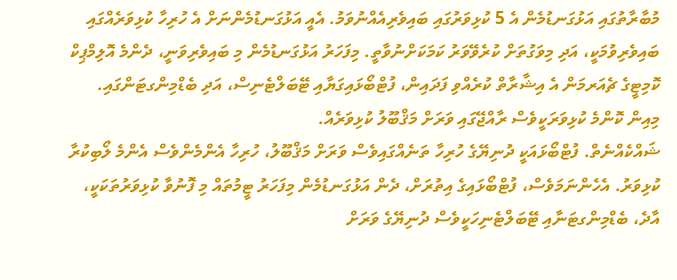މުބާރާތުގައި އަޅުގަނޑުމެން އެ 5 ކުޅިވަރުގައި ބައިވެރިއެއްނުވަމު. އެއީ އަޅުގަނޑުމެންނަށް އެ ހުރިހާ ކުޅިވަރެއްގައި ބައިވެރިވުމަކީ، އަދި މިވަގުތަށް ކުރެވޭވަރު ކަމަކަށްނުވާތީ. މިފަހަރު އަޅުގަނޑުމެން މި ބައިވެރިވަނީ، ދެންމެ އޮލިމްޕިކް ކޮމިޓީގެ ޗެއަރމަން އެ އިޝާރާތް ކުރެއްވި ފަދައިން، ފުޓްބޯޅައިގަޔާއި ޓޭބަލްޓެނިސް، އަދި ބެޑްމިންގޓަންގައި. މިއިން ކޮންމެ ކުޅިވަރަކީވެސް ރާއްޖޭގައި ވަރަށް މަޤްބޫލު ކުޅިވަރެއް.
ޝައްކެއްނެތް. ފުޓްބޯޅައަކީ ދުނިޔޭގެ ހުރިހާ ތަނެއްގައިވެސް ވަރަށް މަޤްބޫލު، ހުރިހާ އެންމެންވެސް އެންމެ ލޯބިކުރާ ކުޅިވަރު. އެހެންނަމަވެސް، ފުޓްބޯޅައިގެ އިތުރަށް، ދެން އަޅުގަނޑުމެން މިފަހަރު ޓީމުތައް މި ފޮނުވާ ކުޅިވަރުތަކަކީ، އާދެ، ބެޑްމިންގޓަނާއި ޓޭބަލްޓެނިހަކީވެސް ދުނިޔޭގެ ވަރަށް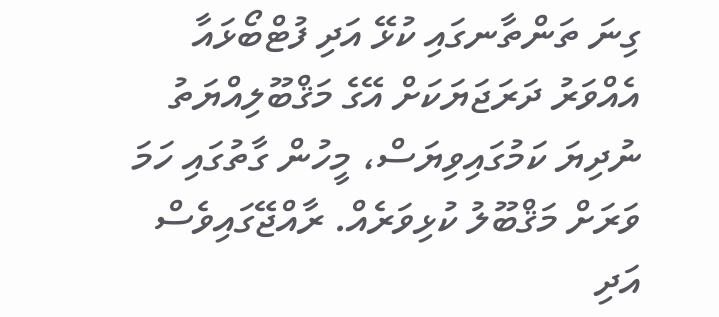ގިނަ ތަންތާނގައި ކުޅޭ އަދި ފުޓްބޯޅައާ އެއްވަރު ދަރަޖަޔަކަށް އޭގެ މަޤްބޫލިއްޔަތު ނުދިޔަ ކަމުގައިވިޔަސް، މީހުން ގާތުގައި ހަމަ ވަރަށް މަޤްބޫލު ކުޅިވަރެއް. ރާއްޖޭގައިވެސް އަދި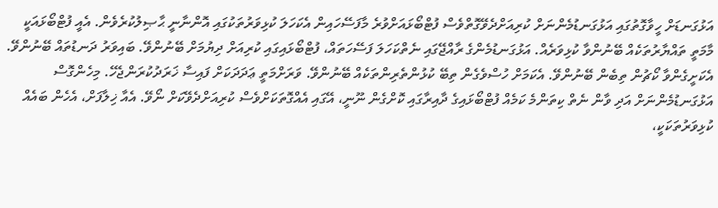އަޅުގަނޑަށް ހީވާގޮތުގައި އަޅުގަނޑުމެންނަށް ކުރިއަށްދެވޭގޮތްވެސް ފުޓްބޯޅައަށްވުރެ މާފަސޭހައިން އެކަހަލަ ކުޅިވަރުތަކުގައި އޮންނާނީ ޙާޞިލުކުރެވެން. އެއީ ފުޓްބޯޅައަކީ މާމަތީ ތައްޔާރުތަކެއް ބޭނުންވާ ކުޅިވަރެއް. އަޅުގަނޑުމެންގެ ރާއްޖޭގައި ނެތްކަހަލަ ފަސޭހަތައް، ފުޓްބޯޅައިގައި ކުރިއަށް ދިޔުމަށް ބޭނުންވޭ. ބައިވަރު ދަނޑުތައް ބޭނުންވޭ. އެކަށީގެންވާ ކޯޗުން ތިބެން ބޭނުންވޭ. އެކަމަށް ހުސްވެގެން ތިބޭ ކުޅުންތެރިންތަކެއް ބޭނުންވޭ. ވަރަށްމަތީ ޢަދަދަކަށް ފައިސާ ޚަރަދުކުރަންޖެހޭ. މިހެންގޮސް އަޅުގަނޑުމެންނަށް އަދި ވާން ނެތް ކިތަންމެ ކަމެއް ފުޓްބޯޅައިގެ ދާއިރާގައި ކޮށްގެން ނޫނީ، އޭގައި އެއްގޮތަކަށްވެސް ކުރިއަށްދެވޭކަށް ނޯވޭ. އެއާ ޚިލާފަށް، އެހެން ބައެއް ކުޅިވަރުތަކަކީ،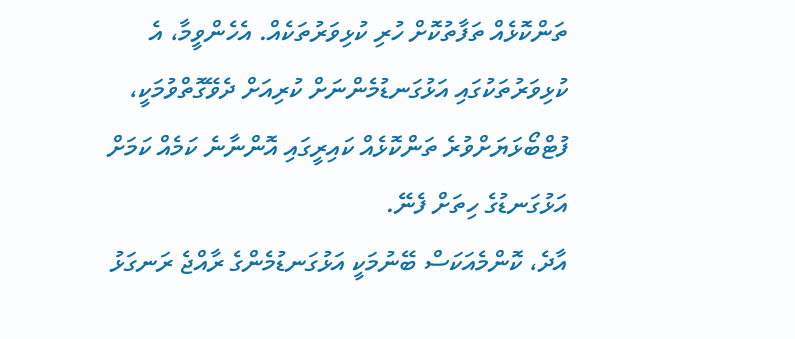ތަންކޮޅެއް ތަފާތުކޮށް ހުރި ކުޅިވަރުތަކެއް. އެހެންވީމާ، އެ ކުޅިވަރުތަކުގައި އަޅުގަނޑުމެންނަށް ކުރިއަށް ދެވޭގޮތްވުމަކީ، ފުޓްބޯޅަޔަށްވުރެ ތަންކޮޅެއް ކައިރީގައި އޮންނާނެ ކަމެއް ކަމަށް އަޅުގަނޑުގެ ހިތަށް ފެނޭ.
އާދެ، ކޮންމެއަކަސް ބޭނުމަކީ އަޅުގަނޑުމެންގެ ރާއްޖެ ރަނގަޅު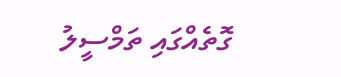ގޮތެއްގައި ތަމްސީލު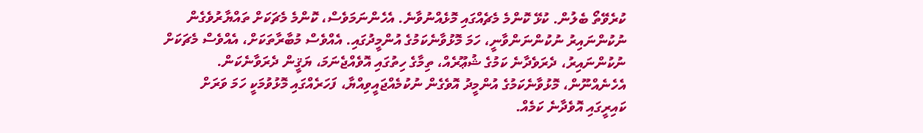ކުރެވޭތޯ ބެލުން. ކުޅޭ ކޮންމެ މެޗެއްގައި މޮޅެއްނުވާނެ. އެހެންނަމަވެސް، ކޮންމެ މެޗަކަށް ތައްޔާރުވެގެން ނުކުންނައިރު ނުކުންނަންވާނީ، ހަމަ މޮޅުވާނެކަމުގެ އުންމީދުގައި. އެއްވެސް މުބާރާތަކަށް، އެއްވެސް މެޗަކަށް ނުކުންނައިރު، ދެރަވެދާނެ ކަމުގެ ޝުޢޫރެއް، ތިމާގެ ހިތުގައި އޮވެއްޖެނަމަ، ޔަޤީން ދެރަވާނެކަން. އެހެނެއްނޫން، މޮޅުވާނެކަމުގެ އުންމީދު އޮވެގެން ނުކުމެއްޖައީވިއްޔާ، ފަހަރެއްގައި މޮޅުވުމަކީ ހަމަ ވަރަށް ކައިރީގައި އޮވެދާނެ ކަމެއް.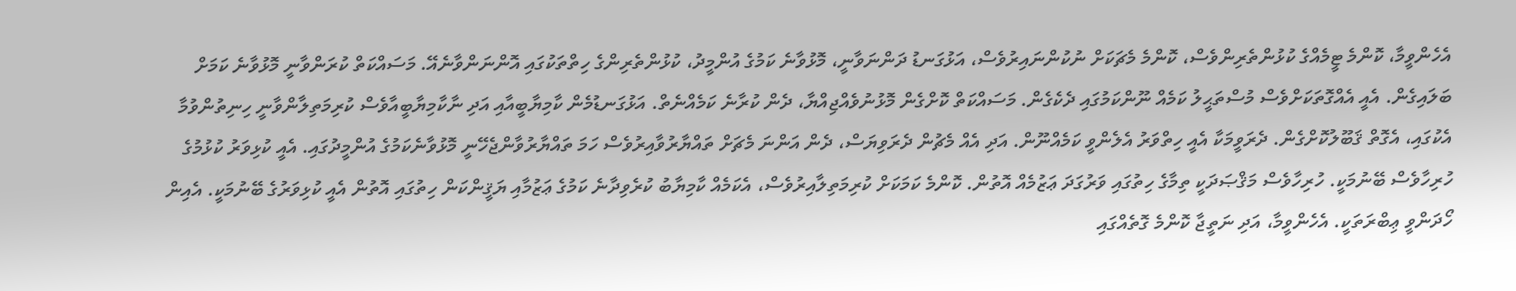އެހެންވީމާ، ކޮންމެ ޓީމެއްގެ ކުޅުންތެރިންވެސް، ކޮންމެ މެޗަކަށް ނުކުންނައިރުވެސް، އަޅުގަނޑު ދަންނަވާނީ، މޮޅުވާނެ ކަމުގެ އުންމީދު، ކުޅުންތެރިންގެ ހިތްތަކުގައި އޮންނަންވާނެއޭ. މަސައްކަތް ކުރަންވާނީ މޮޅުވާނެ ކަމަށް ބަލައިގެން. އެއީ އެއްގޮތަކަށްވެސް މުސްތަޙީލު ކަމެއް ނޫންކަމުގައި ދެކެގެން. މަސައްކަތް ކޮށްގެން މޮޅުނުވެއްޖިއްޔާ، ދެން ކުރާނެ ކަމެއްނެތް. އަޅުގަނޑުމެން ކާމިޔާބީއާއި އަދި ނާކާމިޔާބީއާވެސް ކުރިމަތިލާންވާނީ ހިނިތުންވުމާ އެކުގައި، އެގޮތް ޤަބޫލުކޮށްގެން. ދެރަވީމަކާ އެއީ ހިތްވަރު އެލެންވީ ކަމެއްނޫން. އަދި އެއް މެޗުން ދެރަވިޔަސް، ދެން އަންނަ މެޗަށް ތައްޔާރުވާއިރުވެސް ހަމަ ތައްޔާރުވާންޖެހޭނީ މޮޅުވާނެކަމުގެ އުންމީދުގައި. އެއީ ކުޅިވަރު ކުޅުމުގެ ހުރިހާވެސް ބޭނުމަކީ. ހުރިހާވެސް މަޤްޞަދަކީ ތިމާގެ ހިތުގައި ވަރުގަދަ ޢަޒުމެއް އޮތުން. ކޮންމެ ކަމަކަށް ކުރިމަތިލާއިރުވެސް، އެކަމެއް ކާމިޔާބު ކުރެވިދާނެ ކަމުގެ ޢަޒުމާއި ޔަޤީންކަން ހިތުގައި އޮތުން އެއީ ކުޅިވަރުގެ ބޭނުމަކީ. އެއިން ހޯދަންވީ ޢިބްރަތަކީ. އެހެންވީމާ، އަދި ނަތީޖާ ކޮންމެ ގޮތެއްގައި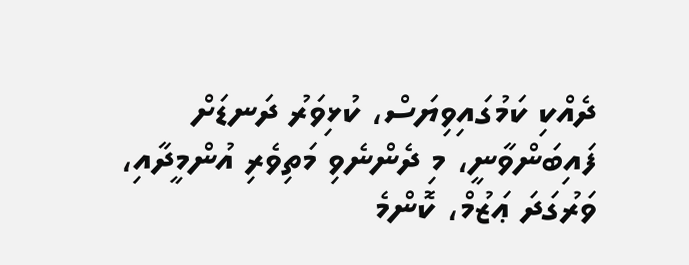ދެއްކި ކަމުގައިވިޔަސް، ކުޅިވަރު ދަނޑަށް ފައިބަންވާނީ، މި ދެންނެވި މަތިވެރި އުންމީދާއި، ވަރުގަދަ ޢަޒުމް، ކޮންމެ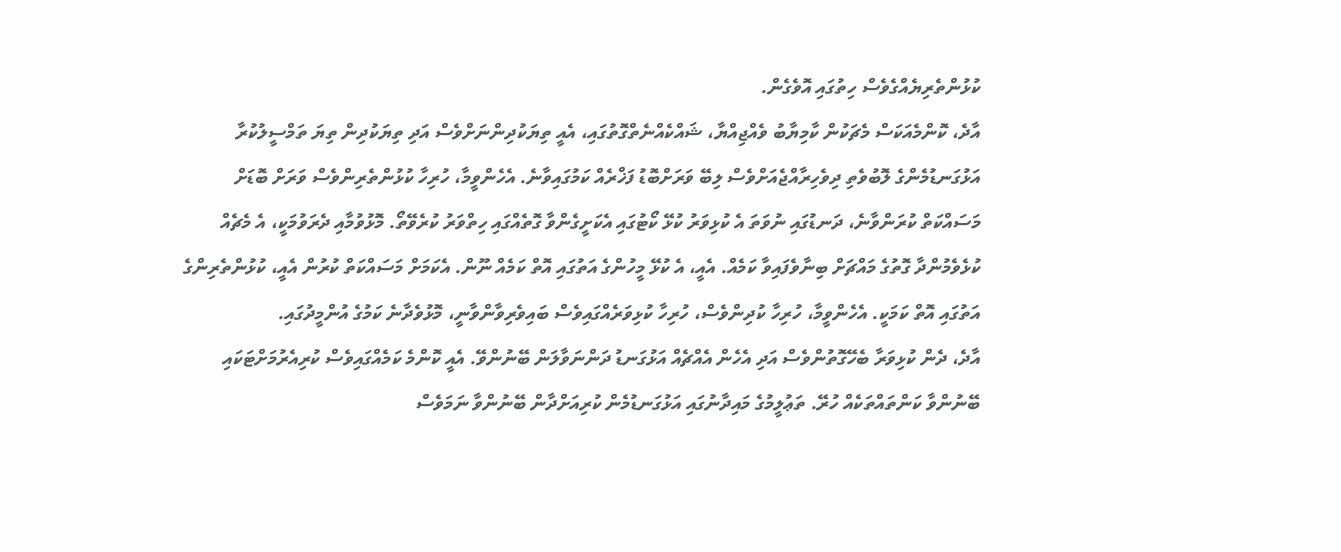ކުޅުންތެރިޔެއްގެވެސް ހިތުގައި އޮވެގެން.
އާދެ، ކޮންމެއަކަސް މެޗަކުން ކާމިޔާބު ވެއްޖިއްޔާ، ޝައްކެއްނެތްގޮތުގައި، އެއީ ތިޔަކުދިންނަށްވެސް އަދި ތިޔަކުދިން ތިޔަ ތަމްސީލުކުރާ އަޅުގަނޑުމެންގެ ލޮބުވެތި ދިވެހިރާއްޖެއަށްވެސް ލިބޭ ވަރަށްބޮޑު ފަޚްރެއް ކަމުގައިވާނެ. އެހެންވީމާ، ހުރިހާ ކުޅުންތެރިންވެސް ވަރަށް ބޮޑަށް މަސައްކަތް ކުރަންވާނެ، ދަނޑުގައި ނުވަތަ އެ ކުޅިވަރު ކުޅޭ ކޯޓުގައި އެކަށީގެންވާ ގޮތެއްގައި ހިތްވަރު ކުރެވޭތޯ. މޮޅުވުމާއި ދެރަވުމަކީ، އެ މެޗެއް ކުޅެވެމުންދާ ގޮތުގެ މައްޗަށް ބިނާވެފައިވާ ކަމެއް. އެއީ، އެ ކުޅޭ މީހުންގެ އަތުގައި އޮތް ކަމެއް ނޫން. އެކަމަށް މަސައްކަތް ކުރުން އެއީ، ކުޅުންތެރިންގެ އަތުގައި އޮތް ކަމަކީ. އެހެންވީމާ، ހުރިހާ ކުދިންވެސް، ހުރިހާ ކުޅިވަރެއްގައިވެސް ބައިވެރިވާންވާނީ، މޮޅުވެދާނެ ކަމުގެ އުންމީދުގައި.
އާދެ، ދެން ކުޅިވަރާ ބެހޭގޮތުންވެސް އަދި އެހެން އެއްޗެއް އަޅުގަނޑު ދަންނަވާލަން ބޭނުންވޭ. އެއީ ކޮންމެ ކަމެއްގައިވެސް ކުރިއެރުމަށްޓަކައި ބޭނުންވާ ކަންތައްތަކެއް ހުރޭ. ތަޢުލީމުގެ މައިދާނުގައި އަޅުގަނޑުމެން ކުރިއަށްދާން ބޭނުންވާ ނަމަވެސް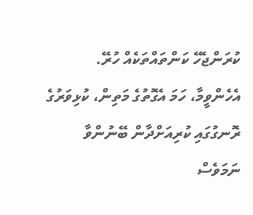ކުރަންޖެހޭ ކަންތައްތަކެއް ހުރޭ. އެހެންވީމާ، ހަމަ އެގޮތުގެ މަތިން، ކުޅިވަރުގެ ރޮނގުގައި ކުރިއަށްދާން ބޭނުންވާ ނަމަވެސް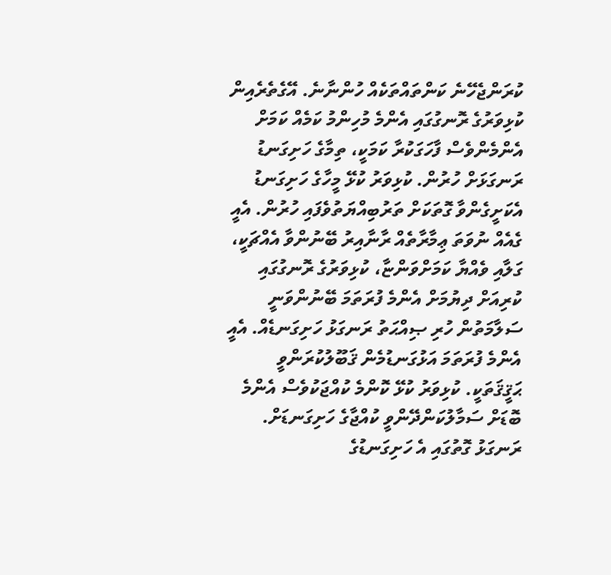ކުރަންޖެހޭނެ ކަންތައްތަކެއް ހުންނާނެ. އޭގެތެރެއިން ކުޅިވަރުގެ ރޮނގުގައި އެންމެ މުހިންމު ކަމެއް ކަމަށް އެންމެންވެސް ފާހަގަކުރާ ކަމަކީ، ތިމާގެ ހަށިގަނޑު ރަނގަޅަށް ހުރުން. ކުޅިވަރު ކުޅޭ މީހާގެ ހަށިގަނޑު އެކަށީގެންވާ ގޮތަކަށް ތަރުބިއްޔަތުވެފައި ހުރުން. އެއީ ގެއެއް ނުވަތަ ޢިމާރާތެއް ރާނާއިރު ބޭނުންވާ އެއްޗަކީ، ގަލާއި ވެއްޔާ ކަމަށްވަންޏާ، ކުޅިވަރުގެ ރޮނގުގައި ކުރިއަށް ދިޔުމަށް އެންމެ ފުރަތަމަ ބޭނުންވަނީ ސަލާމަތުން ހުރި ޞިއްޙަތު ރަނގަޅު ހަށިގަނޑެއް. އެއީ އެންމެ ފުރަތަމަ އަޅުގަނޑުމެން ޤަބޫލުކުރަންވީ ޙަޤީޤަތަކީ. ކުޅިވަރު ކުޅޭ ކޮންމެ ކުއްޖަކުވެސް އެންމެ ބޮޑަށް ސަމާލުކަންދޭންވީ ކުއްޖާގެ ހަށިގަނޑަށް. ރަނގަޅު ގޮތުގައި އެ ހަށިގަނޑުގެ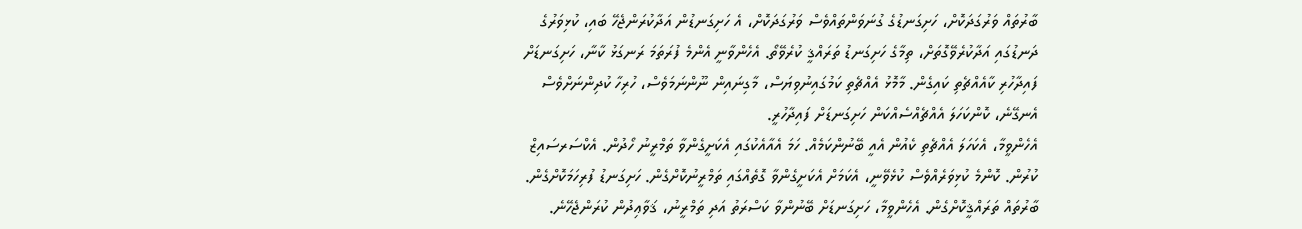ބާރުތައް ވަރުގަދަކޮށް، ހަށިގަނޑުގެ ގުނަވަންތައްވެސް ވަރުގަދަކޮށް، އެ ހަށިގަނޑުން އަދާކުރަންޖެހޭ ބައި، ކުޅިވަރުގެ ދަނޑުގައި އަދާކުރެވޭގޮތަށް، ތިމާގެ ހަށިގަނޑު ތަރައްޤީ ކުރެވޭތޯ. އެހެންވާނީ އެންމެ ފުރަތަމަ ރަނގަޅު ކާނާ، ހަށިގަނޑަށް ފައިދާހުރި ކާއެއްޗެތި ކައިގެން. މާމޮޅު އެއްޗެތި ކަމުގައިނުވިޔަސް، މާގިނައިން ނޫންނަމަވެސް، ހުރިހާ ކުދިންނަށްވެސް އެނގޭނެ، ކޮންކަހަލަ އެއްޗެއްސެއްކަން ހަށިގަނޑަށް ފައިދާހުރީ.
އެހެންވީމާ، އެކަހަލަ އެއްޗެތި ކެއުން އެއީ ބޭނުންކަމެއް. ހަމަ އެއާއެކުގައި އެކަށީގެންވާ ތަމްރީނު ހޯދުން. އެކްސަރސައިޒް ކުރުން. ކޮންމެ ކުޅިވަރެއްވެސް ކުޅެވޭނީ، އެކަމަށް އެކަށީގެންވާ ގޮތެއްގައި ތަމްރީނުކޮށްގެން. ހަށިގަނޑު ފުރިހަމަކޮށްގެން. ބާރުތައް ތަރައްޤީކޮށްގެން. އެހެންވީމާ، ހަށިގަނޑަށް ބޭނުންވާ ކަސްރަތު އަދި ތަމްރީނު، ޤަވާޢިދުން ކުރަންޖެހޭނެ.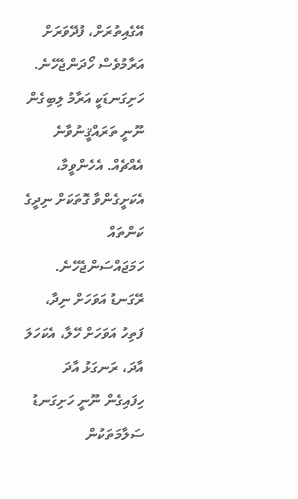އޭގެއިތުރަށް، ފުދޭވަރަށް އަރާމުވެސް ހޯދަންޖެހޭނެ. ހަށިގަނޑަކީ އަރާމު ލިބިގެން ނޫނީ ތަރައްޤީނުވާނެ އެއްޗެއް. އެހެންވީމާ، އެކަށީގެންވާ ގޮތަކަށް ނިދީގެ ކަންތައް ހަމަޖައްސަންޖެހޭނެ. ރޭގަނޑު އަވަހަށް ނިދާ، ފަތިހު އަވަހަށް ހޭލާ، އެކަހަލަ އާދަ، ރަނގަޅު އާދަ ހިފައިގެން ނޫނީ ހަށިގަނޑު ސަލާމަތަކުން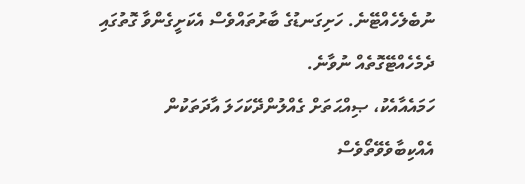ނުބެލެހެއްޓޭނެ. ހަށިގަނޑުގެ ބާރުތައްވެސް އެކަށީގެންވާ ގޮތުގައި ދެމެހެއްޓޭގޮތެއް ނުވާނެ.
ހަމައެއާއެކު، ޞިއްޙަތަށް ގެއްލުންދޭކަހަލަ އާދަތަކުން އެއްކިބާވެވޭތޯވެސް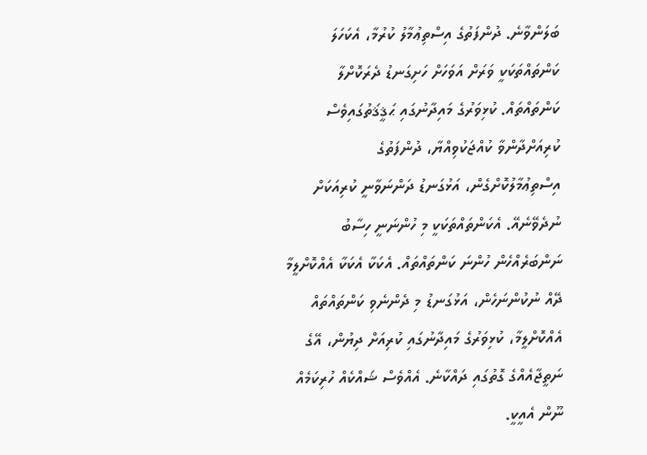ބަލަންވާނެ. ދުންފަތުގެ އިސްތިޢުމާލު ކުރުމާ، އެކަހަލަ ކަންތައްތަކަކީ ވަރަށް އަވަހަށް ހަށިގަނޑު ދެރަކޮށްލާ ކަންތައްތައް. ކުޅިވަރުގެ މައިދާނުގައި ޙަޤީޤަތުގައިވެސް ކުރިއަށްދާންވާ ކުއްޖަކުވިއްޔާ، ދުންފަތުގެ އިސްތިޢުމާލުކޮށްގެން، އަޅުގަނޑު ދަންނަވާނީ ކުރިއަކަށް ނުދެވޭނެއޭ. އެކަންތައްތަކަކީ މި ހުންނަނީ ހިސާބު ނަންބަރެއްހެން ހުންނަ ކަންތައްތައް. އެކަކާ އެކަކާ އެއްކޮށްލީމާ ދޭއް ނުކުންނަހެން، އަޅުގަނޑު މި ދެންނެވި ކަންތައްތައް އެއްކޮށްލީމާ، ކުޅިވަރުގެ މައިދާނުގައި ކުރިއަށް ދިޔުން، އޭގެ ނަތީޖާއެއްގެ ގޮތުގައި ދައްކާނެ. އެއްވެސް ޝައްކެއް ހުރިކަމެއް ނޫން އެއީކީ.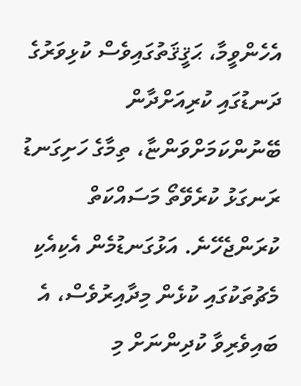އެހެންވީމާ، ޙަޤީޤަތުގައިވެސް ކުޅިވަރުގެ ދަނޑުގައި ކުރިއަށްދާން ބޭނުންކަމަށްވަންޏާ، ތިމާގެ ހަށިގަނޑު ރަނގަޅު ކުރެވޭތޯ މަސައްކަތް ކުރަންޖެހޭނެ. އަޅުގަނޑުމެން އެކިއެކި މެޗުތަކުގައި ކުޅެން މިދާއިރުވެސް، އެ ބައިވެރިވާ ކުދިންނަށް މި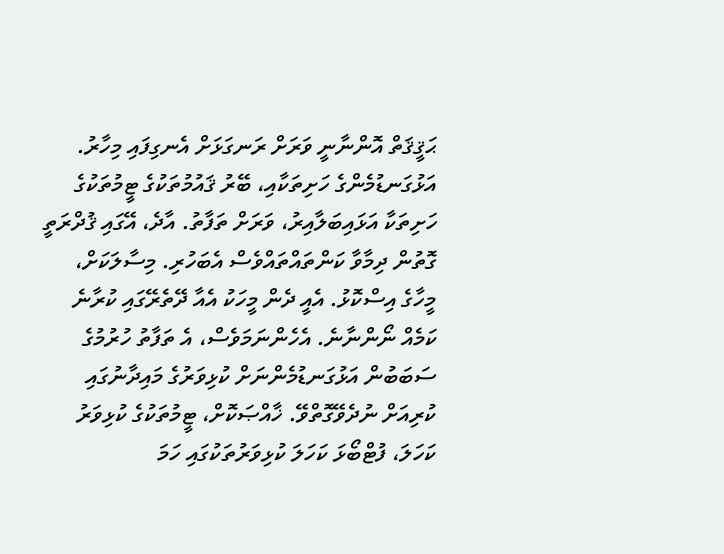ޙަޤީޤަތް އޮންނާނީ ވަރަށް ރަނގަޅަށް އެނގިފައި މިހާރު. އަޅުގަނޑުމެންގެ ހަށިތަކާއި، ބޭރު ޤައުމުތަކުގެ ޓީމުތަކުގެ ހަށިތަކާ އަޅައިބަލާއިރު، ވަރަށް ތަފާތު. އާދެ، އޭގައި ޤުދްރަތީ ގޮތުން ދިމާވާ ކަންތައްތައްވެސް އެބަހުރި. މިސާލަކަށް، މީހާގެ އިސްކޮޅު. އެއީ ދެން މީހަކު އެއާ ދޭތެރޭގައި ކުރާނެ ކަމެއް ނޯންނާނެ. އެހެންނަމަވެސް، އެ ތަފާތު ހުރުމުގެ ސަބަބުން އަޅުގަނޑުމެންނަށް ކުޅިވަރުގެ މައިދާނުގައި ކުރިއަށް ނުދެވޭގޮތްވޭ. ޚާއްޞަކޮށް، ޓީމުތަކުގެ ކުޅިވަރު ކަހަލަ، ފުޓްބޯޅަ ކަހަލަ ކުޅިވަރުތަކުގައި ހަމަ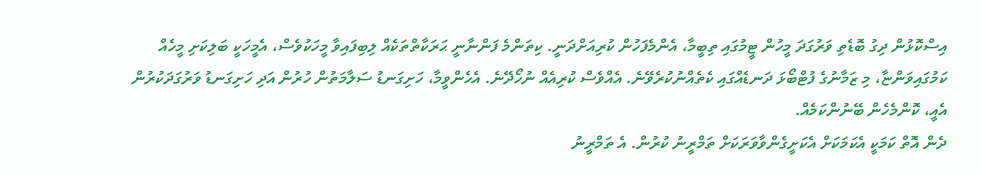އިސްކޮޅުން ދިގު ބޮޑެތި ވަރުގަދަ މީހުން ޓީމުގައި ތިބީމާ، އެންމެފަހުން ކުރިއަށްދަނީ. ކިތަންމެ ފަންނާނީ ޙަރަކާތްތަކެއް ލިބިފައިވާ މީހަކުވެސް، އެމީހަކީ ބަލިކަށި މީހެއް ކަމުގައިވަންޏާ، މި ޒަމާނުގެ ފުޓްބޯޅަ ދަނޑެއްގައި ކެތެއްނުކުރެވޭނެ. އެއްވެސް ކުރިއެއް ނުހޯދޭނެ. އެހެންވީމާ، ހަށިގަނޑު ސަލާމަތުން ހުރުން އަދި ހަށިގަނޑު ވަރުގަދަކުރުން އެއީ، ކޮންމެހެން ބޭނުންކަމެއް.
ދެން އޮތް ކަމަކީ އެކަމަކަށް އެކަށީގެންވާވަރަކަށް ތަމްރީނު ކުރުން. އެ ތަމްރީނު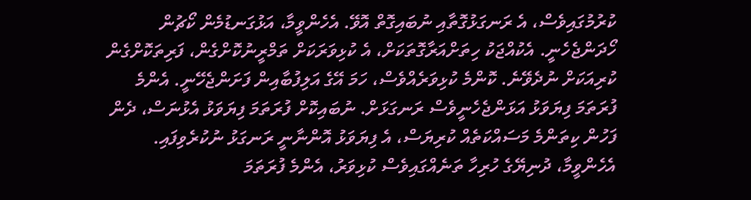ކުރުމުގައިވެސް، އެ ރަނގަޅުގޮތާއި ނުބައިގޮތް އޮވޭ. އެހެންވީމާ، އަޅުގަނޑުމެން ކޯޗުން ހޯދަންޖެހެނީ. އެކުއްޖަކު ހިތަށްއަރާގޮތަކަށް، އެ ކުޅިވަރަކަށް ތަމްރީނުކޮށްގެން، ފަރިތަކޮށްގެން ކުރިއަކަށް ނުދެވޭނެ. ކޮންމެ ކުޅިވަރެއްވެސް، ހަމަ އޭގެ އަލިފުބާއިން ފަށަންޖެހޭނީ. އެންމެ ފުރަތަމަ ފިޔަވަޅު އަޅަންޖެހެނީވެސް ރަނގަޅަށް. ނުބައިކޮށް ފުރަތަމަ ފިޔަވަޅު އެޅުނަސް، ދެން ފަހުން ކިތަންމެ މަސައްކަތެއް ކުރިޔަސް، އެ ފިޔަވަޅު އޮންނާނީ ރަނގަޅު ނުކުރެވިފައި.
އެހެންވީމާ، ދުނިޔޭގެ ހުރިހާ ތަނެއްގައިވެސް ކުޅިވަރު، އެންމެ ފުރަތަމަ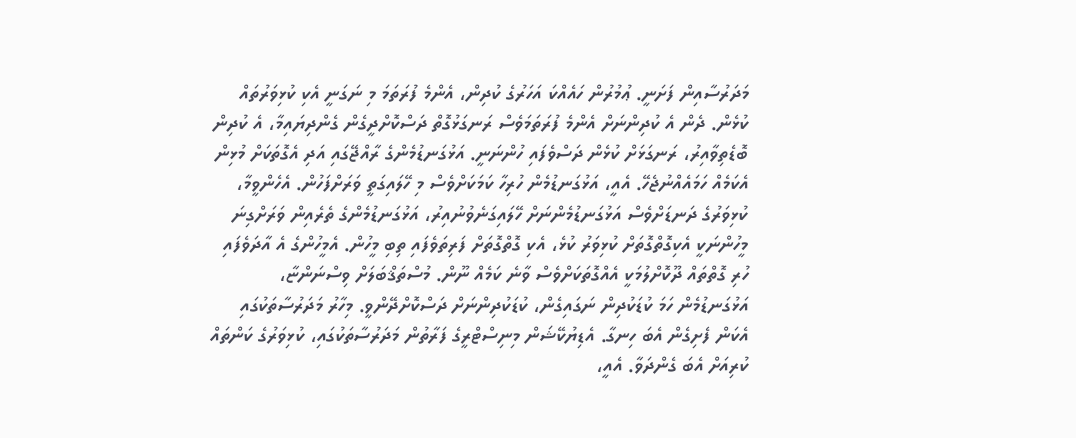މަދަރުސާއިން ފަށަނީ. ޢުމުރުން ހައެއްކަ އަހަރުގެ ކުދިން، އެންމެ ފުރަތަމަ މި ނަގަނީ އެކި ކުޅިވަރުތައް ކުޅެން. ދެން އެ ކުދިންނަށް އެންމެ ފުރަތަމަވެސް ރަނގަޅުގޮތް ދަސްކޮށްދީގެން ގެންދިޔައިމާ، އެ ކުދިން ބޮޑެތިވާއިރު، ރަނގަޅަށް ކުޅެން ދަސްވެފައި ހުންނަނީ. އަޅުގަނޑުމެންގެ ރާއްޖޭގައި އަދި އެގޮތަކަށް މުޅިން އެކަމެއް ހަމައެއްނުޖެހޭ. އެއީ، އަޅުގަނޑުމެން ހުރިހާ ކަމަކަށްވެސް މި ހޭލައިގަތީ ވަރަށްފަހުން. އެހެންވީމާ، ކުޅިވަރުގެ ދަނޑަށްވެސް އަޅުގަނޑުމެންނަށް ހޭލައިގަނެވުނުއިރު، އަޅުގަނޑުމެންގެ ތެރެއިން ވަރަށްގިނަ މީހުންނަކީ އެކިގޮތްގޮތަށް ކުޅިވަރު ކުޅެ، އެކި ގޮތްގޮތަށް ފަރިތަވެފައި ތިބި މީހުން. އެމީހުންގެ އެ އާދަވެފައި ހުރި ގޮތްތައް ދޫކޮށްލުމަކީ އެއްގޮތަކަށްވެސް ވާނެ ކަމެއް ނޫން. މުސްތަޤްބަލަށް ވިސްނަންޏާ، އަޅުގަނޑުމެން ހަމަ ކުޑަކުދިން ނަގައިގެން، ކުޑަކުދިންނަށް ދަސްކޮށްދޭންވީ. މިހާރު މަދަރުސާތަކުގައި އެކަން ފެށިގެން އެބަ ހިނގާ. އެޑިޔުކޭޝަން މިނިސްޓްރީގެ ފަރާތުން މަދަރުސާތަކުގައި، ކުޅިވަރުގެ ކަންތައް ކުރިއަށް އެބަ ގެންދަވާ. އެއީ،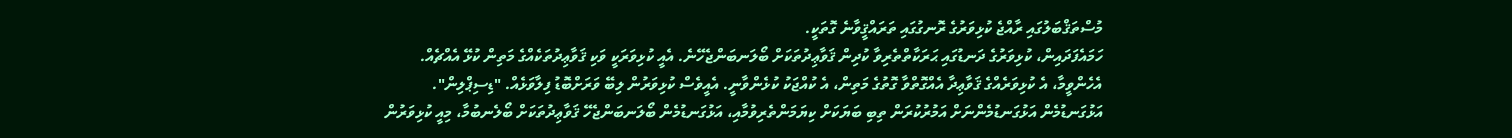މުސްތަޤްބަލުގައި ރާއްޖެ ކުޅިވަރުގެ ރޮނގުގައި ތަރައްޤީވާނެ ގޮތަކީ.
ހަމައެފަދައިން، ކުޅިވަރުގެ ދަނޑުގައި ޙަރަކާތްތެރިވާ ކުދިން ޤަވާޢިދުތަކަށް ބޯލަނބަންޖެހޭނެ. އެއީ ކުޅިވަރަކީ ވަކި ޤަވާޢިދުތަކެއްގެ މަތިން ކުޅޭ އެއްޗެއް. އެހެންވީމާ، އެ ކުޅިވަރެއްގެ ޤަވާޢިދާ އެއްގޮތްވާ ގޮތުގެ މަތިން، އެ ކުއްޖަކު ކުޅެންވާނީ. އެއީވެސް ކުޅިވަރުން ލިބޭ ވަރަށްބޮޑު ފިލާވަޅެއް. "ޑިސިޕްލިން". އަޅުގަނޑުމެން އަޅުގަނޑުމެންނަށް އަމުރުކުރަން ތިބި ބަޔަކަށް ކިޔަމަންތެރިވުމާއި، އަޅުގަނޑުމެން ބޯލަނބަންޖެހޭ ޤަވާޢިދުތަކަށް ބޯލެނބުމާ، މިއީ ކުޅިވަރުން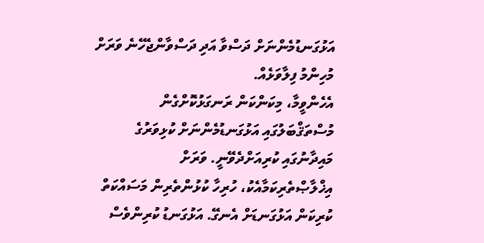އަޅުގަނޑުމެންނަށް ދަސްވާ އަދި ދަސްވާންޖެހޭނެ ވަރަށް މުހިންމު ފިލާވަޅެއް.
އެހެންވީމާ، މިކަންކަން ރަނގަޅުކޮށްގެން މުސްތަޤްބަލުގައި އަޅުގަނޑުމެންނަށް ކުޅިވަރުގެ މައިދާނުގައި ކުރިއަށްދެވޭނީ. ވަރަށް އިޚްލާޞްތެރިކަމާއެކު، ހުރިހާ ކުޅުންތެރިން މަސައްކަތް ކުރިކަން އަޅުގަނޑަށް އެނގޭ. އަޅުގަނޑު ކުރިންވެސް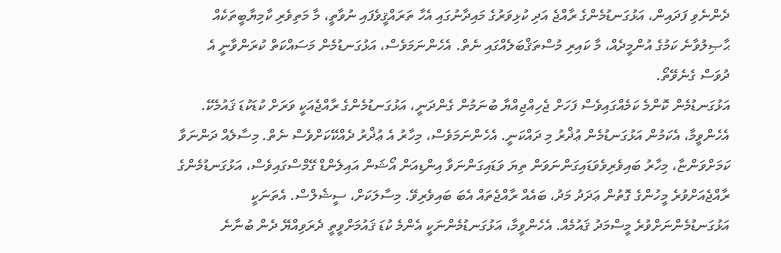ދެންނެވި ފަދައިން، އަޅުގަނޑުމެންގެ ރާއްޖެ އަދި ކުޅިވަރުގެ މައިދާނުގައި އެހާ ތަރައްޤީވެފައި ނުވާތީ، މާ މަތިވެރި ކާމިޔާބީތަކެއް ޙާޞިލުވާނެ ކަމުގެ އުންމީދެއް، މާ ކައިރި މުސްތަޤްބަލެއްގައި ނެތް. އެހެންނަމަވެސް، އަޅުގަނޑުމެން މަސައްކަތް ކުރަންވާނީ އެ ދުވަސް ގެނެވޭތޯ.
އަޅުގަނޑުމެން ކޮންމެ ކަމެއްގައިވެސް ފަހަށް ޖެހިއްޖިއްޔާ ބުނަމުން ގެންދަނީ، އަޅުގަނޑުމެންގެ ރާއްޖެއަކީ ވަރަށް ކުޑަކުޑަ ޤައުމެކޭ. އެހެންވީމާ، އެކަމުން އަޅުގަނޑުމެން ޢުޛްރު މި ދައްކަނީ. އެހެންނަމަވެސް، މިހާރު އެ ޢުޛްރު ދެއްކޭކަށްވެސް ނެތް. މިސާލެއް ދަންނަވާ ކަމަށްވަންޏާ، މިހާރު ބައިވެރިވެވަޑައިގަންނަވަން ތިޔަ ވަޑައިގަންނަވާ އިންޑިއަން އޯޝަން އައިލެންޑް ގޭމްސްގައިވެސް، އަޅުގަނޑުމެންގެ ރާއްޖެއަށްވުރެ މީހުންގެ ގޮތުން ޢަދަދު މަދު، ބައެއް ރާއްޖެތައް އެބަ ބައިވެރިވޭ. މިސާލަކަށް، ސީޝެލްސް. އެތަނަކީ އަޅުގަނޑުމެންނަށްވުރެ މީސްމަދު ޤައުމެއް. އެހެންވީމާ، އަޅުގަނޑުމެންނަކީ އެންމެ ކުޑަ ޤައުމަށްވީތީ ދެރަވިއްޔޭ ދެން ބުނާނެ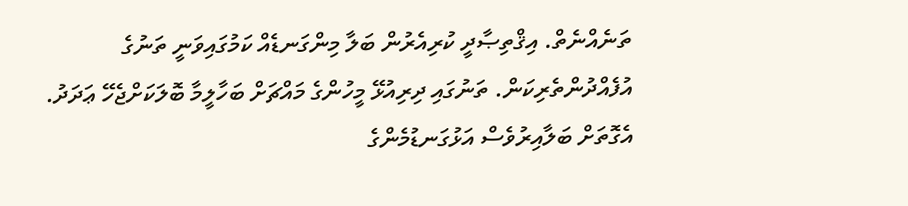ތަނެއްނެތް. އިޤްތިޞާދީ ކުރިއެރުން ބަލާ މިންގަނޑެއް ކަމުގައިވަނީ ތަނުގެ އުފެއްދުންތެރިކަން. ތަނުގައި ދިރިއުޅޭ މީހުންގެ މައްޗަށް ބަހާލީމާ ބޮލަކަށްޖެހޭ ޢަދަދު. އެގޮތަށް ބަލާއިރުވެސް އަޅުގަނޑުމެންގެ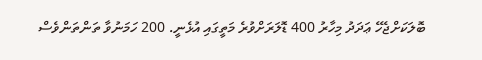ބޮލަކަށްޖެހޭ ޢަދަދު މިހާރު 400 ޑޮލަރަށްވުރެ މަތީގައި އުޅެނީ. 200 ހަމަނުވާ ތަންތަންވެސް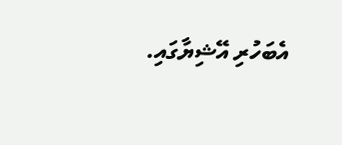އެބަހުރި އޭޝިޔާގައި.